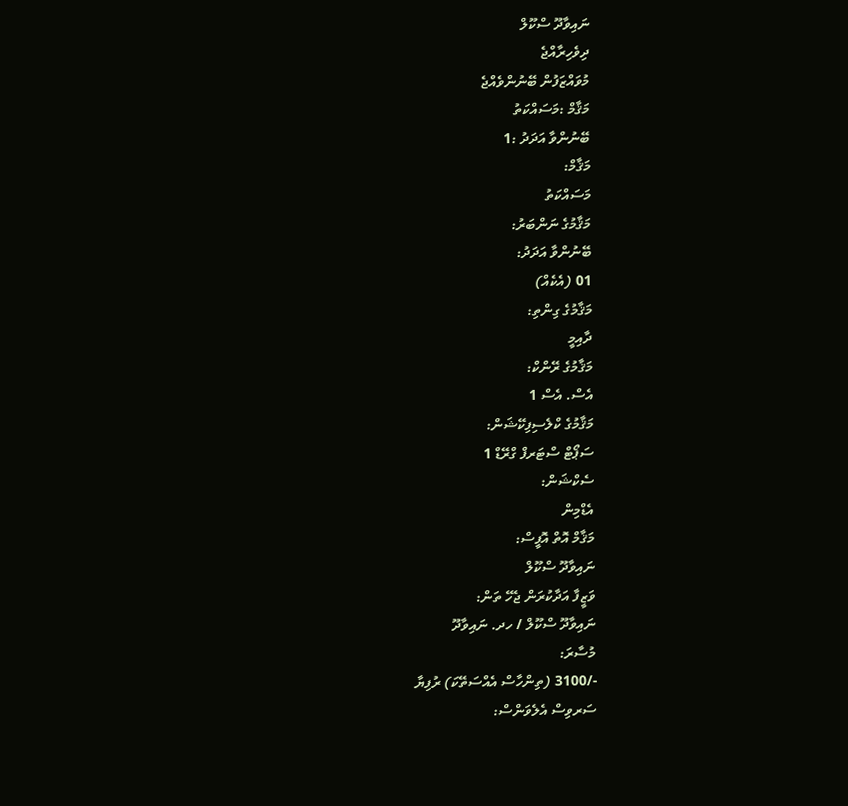ނައިވާދޫ ސްކޫލް
ދިވެހިރާއްޖެ
މުވައްޒަފުން ބޭނުންވެއްޖެ
މަޤާމް :މަސައްކަތު
ބޭނުންވާ އަދަދު :1
މަޤާމް:
މަސައްކަތު
މަޤާމުގެ ނަންބަރު:
ބޭނުންވާ އަދަދު:
01 (އެކެއް)
މަޤާމުގެ ގިންތި:
ދާއިމީ
މަޤާމުގެ ރޭންކް:
އެސް. އެސް 1
މަޤާމުގެ ކްލެސިފިކޭޝަން:
ސަޕޯޓް ސްޓަރފް ގްރޭޑް 1
ސެކްޝަން:
އެޑްމިން
މަޤާމް އޮތް އޮފީސް:
ނައިވާދޫ ސްކޫލް
ވަޒީފާ އަދާކުރަން ޖެހޭ ތަން:
ނައިވާދޫ ސްކޫލް / ހދ. ނައިވާދޫ
މުސާރަ:
-/3100 (ތިންހާސް އެއްސަތޭކަ) ރުފިޔާ
ސަރވިސް އެލެވަންސް: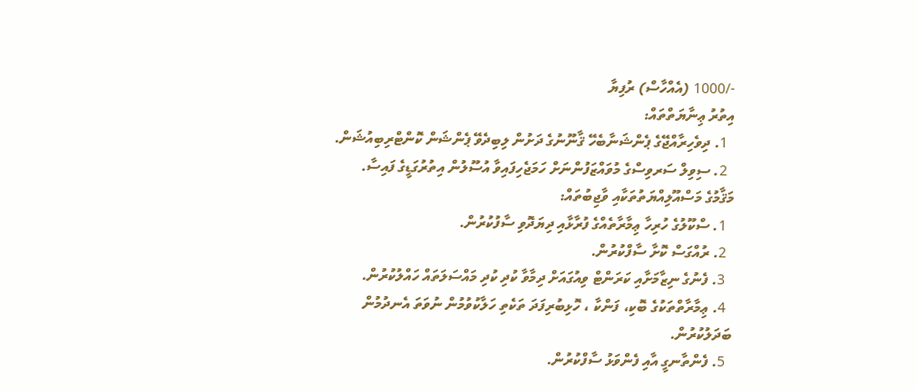-/1000 (އެއްހާސް) ރުފިޔާ
އިތުރު ޢިނާޔަތްތައް:
  1. ދިވެހިރާއްޖޭގެ ޕެންޝަނާބެހޭ ޤާނޫނުގެ ދަށުން ލިބިދެވޭ ޕެންޝަން ކޮންޓްރިބިއުޝަން.
  2. ސިވިލް ސަރވިސްގެ މުވައްޒަފުންނަށް ހަމަޖެހިފައިވާ އުސޫލުން އިތުރުގަޑީގެ ފައިސާ.
މަޤާމުގެ މަސްއޫލިއްޔަތުތަކާއި ވާޖިބުތައް:
  1. ސްކޫލުގެ ހުރިހާ ޢިމާރާތެއްގެ ފުރާޅާއި ދިޔަދޮވި ސާފުކުރުން.
  2. ރުއްގަސް ކޮށާ ސާފްކުރުން.
  3. ފެނުގެ ނިޒާމަށާއި ކަރަންޓް ވިއުގައަށް ދިމާވާ ކުދި ކުދި މައްސަލަތައް ހައްލުކުރުން.
  4. ޢިމާރާތްތަކުގެ ބޮކި، ފަންކާ ، ހޮޅިބުރިފަދަ ތަކެތި ހަލާކުވުމުން ނުވަތަ އެނދުމުން ބަދަލުކުރުން.
  5. ފެންތާނގީ އާއި ފެންވަޅު ސާފްކުރުން.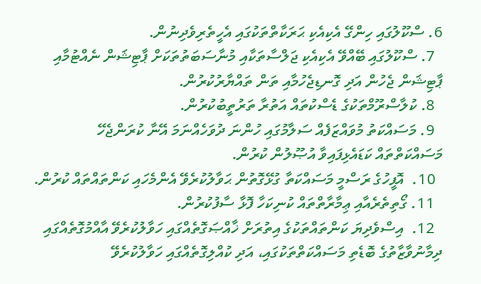6. ސްކޫލުގައި ހިންގޭ އެކިއެކި ޙަރަކާތްތަކުގައި އެހީތެރިވެދިނުން.
  7. ސްކޫލުގައި ބޭއްވޭ އެކިއެކި ޖަލްސާތަކާއި މުނާސަބަތުތަކަށް ޕާޓިޝަން ނެއްޓުމާއި ޕާޓިޝަން ޖެހުން އަދި ގޮނޑިޖެހުމާއި ތަން ތައްޔާރުކުރުން.
  8. ކުލާސްރޫމްތަކުގެ ޑެސްކުތައް އަތުރާ ތަރުތީބުކުރުން.
  9. މަސައްކަތު މުވައްޒަފެއް ސަލާމުގައި ހުންނަ ދުވަހެއްނަމަ އޭނާ ކުރަންޖެހޭ މަސައްކަތްތައް ކަޑައެޅިފައިވާ އުޞޫލުން ކުރުން.
  10.  އޮފީހުގެ ރަސްމީ މަސައްކަތާ ގުޅޭގޮތުން ޙަވާލުކުރެވޭ އެންމެހައި ކަންތައްތައް ކުރުން.
  11. ގޯތިތެރެއާއި ޢިމާރާތްތައް ކުނިކަހާ ފޮޅާ ސާފުކުރުން.
  12.  އިސްވެދިޔަ ކަންތައްތަކުގެ އިތުރަށް ޚާއްޞަގޮތެއްގައި ހަވާލުކުރެވޭ އާއްމުގޮތެއްގައި ދިމާނުވާޒާތުގެ ބޮޑެތި މަސައްކަތްތަކުގައި، އަދި ކުއްލިގޮތެއްގައި ހަވާލުކުރެވޭ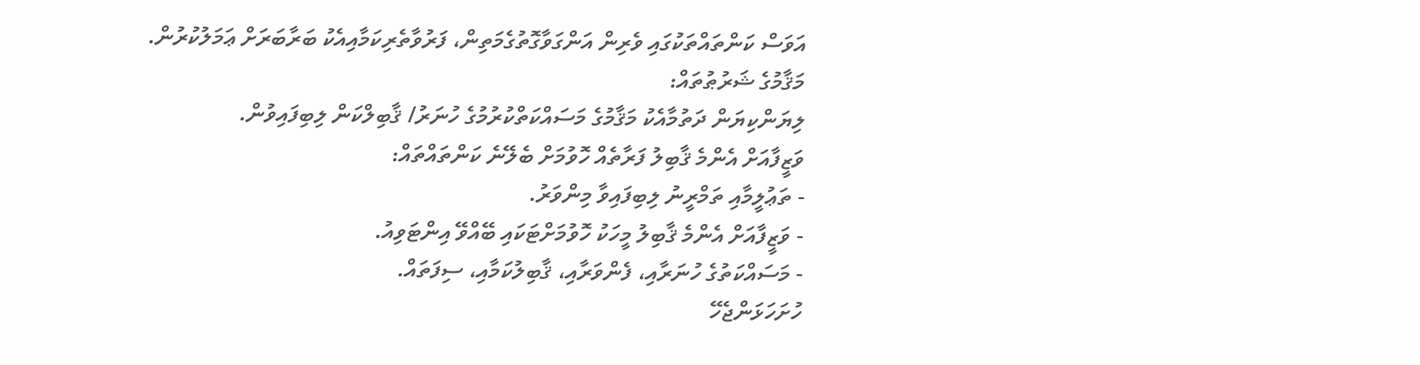އަވަސް ކަންތައްތަކުގައި ވެރިން އަންގަވާގޮތުގެމަތިން، ފަރުވާތެރިކަމާއިއެކު ބަރާބަރަށް ޢަމަލުކުރުން.
މަޤާމުގެ ޝަރުޠުތައް:
ލިޔަންކިޔަން ދަތުމާއެކު މަޤާމުގެ މަސައްކަތްކުރުމުގެ ހުނަރު/ ޤާބިލްކަން ލިބިފައިވުން.
ވަޒީފާއަށް އެންމެ ޤާބިލު ފަރާތެއް ހޮވުމަށް ބެލޭނެ ކަންތައްތައް:
- ތަޢުލީމާއި ތަމްރީނު ލިބިފައިވާ މިންވަރު.
- ވަޒީފާއަށް އެންމެ ޤާބިލު މީހަކު ހޮވުމަށްޓަކައި ބޭއްވޭ އިންޓަވިއު.
- މަސައްކަތުގެ ހުނަރާއި، ފެންވަރާއި، ޤާބިލުކަމާއި، ސިފަތައް.
ހުށަހަޅަންޖެހޭ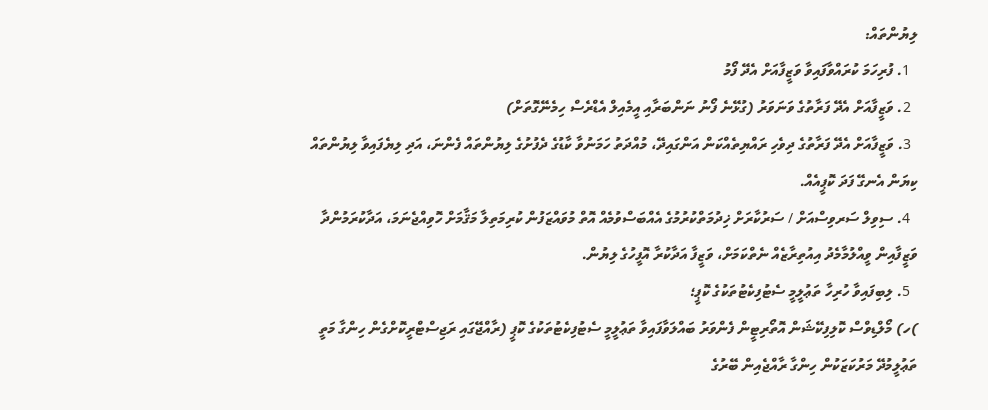ލިޔުންތައް:
  1. ފުރިހަމަ ކުރައްވާފައިވާ ވަޒީފާއަށް އެދޭ ފޯމު
  2. ވަޒީފާއަށް އެދޭ ފަރާތުގެ ވަނަވަރު (ގުޅޭނެ ފޯނު ނަންބަރާއި އީމެއިލް އެޑްރެސް ހިމެނޭގޮތަށް)
  3. ވަޒީފާއަށް އެދޭ ފަރާތުގެ ދިވެހި ރައްޔިތެއްކަން އަންގައިދޭ، މުއްދަތު ހަމަނުވާ ކާޑުގެ ދެފުށުގެ ލިޔުންތައް ފެންނަ، އަދި ލިޔެފައިވާ ލިޔުންތައް ކިޔަން އެނގޭ ފަދަ ކޮޕީއެއް.
  4. ސިވިލް ސަރވިސްއަށް / ސަރުކާރަށް ޚިދުމަތްކުރުމުގެ އެއްބަސްވުމެއް އޮތް މުވައްޒަފުން ކުރިމަތިލާ މަޤާމަށް ހޮވިއްޖެނަމަ، އަދާކުރަމުންދާ ވަޒީފާއިން ވީއްލުމާމެދު އިއުތިރާޒެއް ނެތްކަމަށް، ވަޒީފާ އަދާކުރާ އޮފީހުގެ ލިޔުން.
  5. ލިބިފައިވާ ހުރިހާ ތަޢުލީމީ ސެޓުފިކެޓުތަކުގެ ކޮޕީ؛
)ހ) މޯލްޑިވްސް ކޮލިފިކޭޝަން އޮތޯރިޓީން ފެންވަރު ބައްލަވާފައިވާ ތަޢުލީމީ ސެޓުފިކެޓުތަކުގެ ކޮޕީ (ރާއްޖޭގައި ރަޖިސްޓްރީކޮށްގެން ހިންގާ މަތީ ތަޢުލީމުދޭ މަރުކަޒަކުން ހިންގާ ރާއްޖެއިން ބޭރުގެ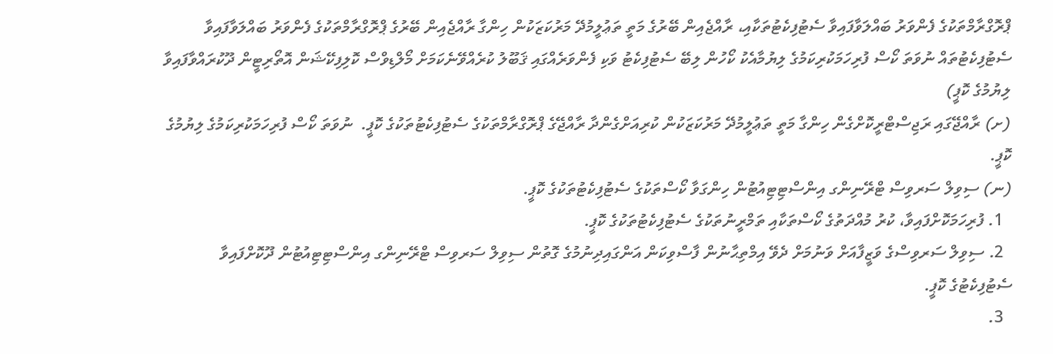ޕްރޮގްރާމްތަކުގެ ފެންވަރު ބައްލަވާފައިވާ ސެޓުފިކެޓުތަކާއި، ރާއްޖެއިން ބޭރުގެ މަތީ ތަޢުލީމުދޭ މަރުކަޒަކުން ހިންގާ ރާއްޖެއިން ބޭރުގެ ޕްރޮގްރާމްތަކުގެ ފެންވަރު ބައްލަވާފައިވާ ސެޓުފިކެޓުތައް ނުވަތަ ކޯސް ފުރިހަމަކުރިކަމުގެ ލިޔުމާއެކު ކޯހުން ލިބޭ ސެޓުފިކެޓު ވަކި ފެންވަރެއްގައި ޤަބޫލު ކުރެއްވޭނެކަމަށް މޯލްޑިވްސް ކޮލިފިކޭޝަން އޮތޯރިޓީން ދޫކުރައްވާފައިވާ ލިޔުމުގެ ކޮޕީ)
(ށ) ރާއްޖޭގައި ރަޖިސްޓްރީކޮށްގެން ހިންގާ މަތީ ތަޢުލީމުދޭ މަރުކަޒަކުން ކުރިއަށްގެންދާ ރާއްޖޭގެ ޕްރޮގްރާމްތަކުގެ ސެޓުފިކެޓުތަކުގެ ކޮޕީ.  ނުވަތަ ކޯސް ފުރިހަމަކުރިކަމުގެ ލިޔުމުގެ ކޮޕީ.
(ނ) ސިވިލް ސަރވިސް ޓްރޭނިންގ އިންސްޓިޓިއުޓުން ހިންގަވާ ކޯސްތަކުގެ ސެޓުފިކެޓުތަކުގެ ކޮޕީ.
  1. ފުރިހަމަކޮށްފައިވާ، ކުރު މުއްދަތުގެ ކޯސްތަކާއި ތަމްރީނުތަކުގެ ސެޓުފިކެޓުތަކުގެ ކޮޕީ.
  2. ސިވިލް ސަރވިސްގެ ވަޒީފާއަށް ވަނުމަށް ދެވޭ އިމްތިޙާނުން ފާސްވިކަން އަންގައިދިނުމުގެ ގޮތުން ސިވިލް ސަރވިސް ޓްރޭނިންގ އިންސްޓިޓިއުޓުން ދޫކޮށްފައިވާ ސެޓުފިކެޓުގެ ކޮޕީ.
  3.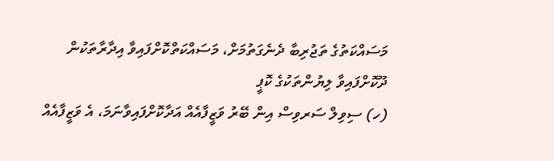މަސައްކަތުގެ ތަޖުރިބާ ދެނެގަތުމަށް، މަސައްކަތްކޮށްފައިވާ އިދާރާތަކުން ދޫކޮށްފައިވާ ލިޔުންތަކުގެ ކޮޕީ
(ހ) ސިވިލް ސަރވިސް އިން ބޭރު ވަޒީފާއެއް އަދާކޮށްފައިވާނަމަ، އެ ވަޒީފާއެއް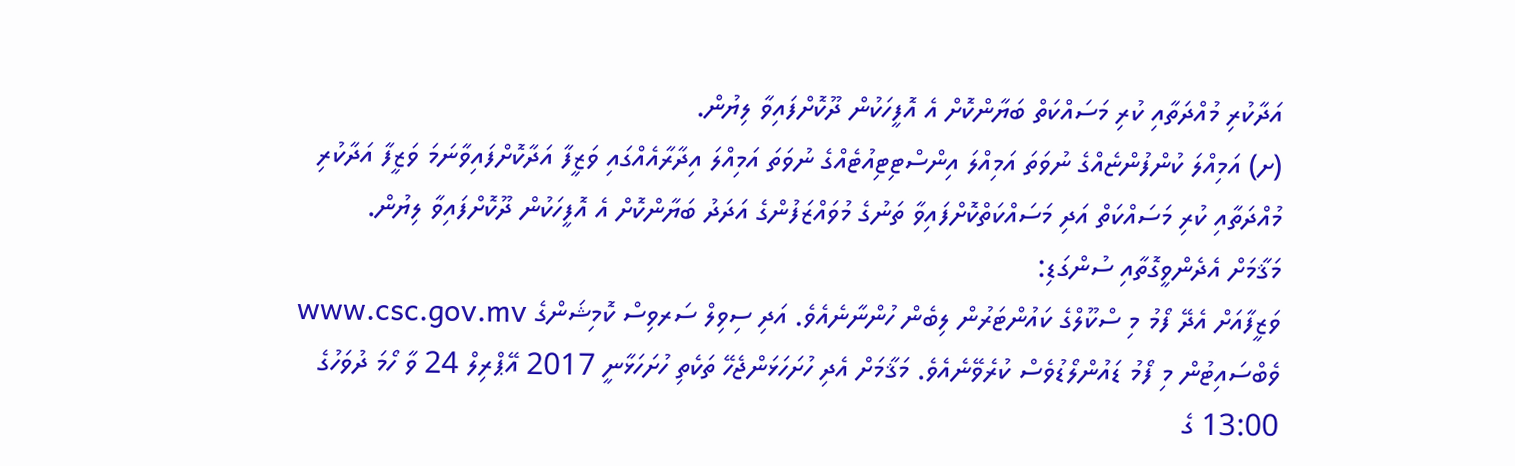އަދާކުރި މުއްދަތާއި ކުރި މަސައްކަތް ބަޔާންކޮށް އެ އޮފީހަކުން ދޫކޮށްފައިވާ ލިޔުން.
(ށ) އަމިއްލަ ކުންފުންޏެއްގެ ނުވަތަ އަމިއްލަ އިންސްޓިޓިއުޓެއްގެ ނުވަތަ އަމިއްލަ އިދާރާއެއްގައި ވަޒީފާ އަދާކޮށްފައިވާނަމަ ވަޒީފާ އަދާކުރި މުއްދަތާއި ކުރި މަސައްކަތް އަދި މަސައްކަތްކޮށްފައިވާ ތަނުގެ މުވައްޒަފުންގެ އަދަދު ބަޔާންކޮށް އެ އޮފީހަކުން ދޫކޮށްފައިވާ ލިޔުން.
މަޤާމަށް އެދެންވީގޮތާއި ސުންގަޑި:
ވަޒީފާއަށް އެދޭ ފޯމު މި ސްކޫލްގެ ކައުންޓަރުން ލިބެން ހުންނާނެއެވެ. އަދި ސިވިލް ސަރވިސް ކޮމިޝަންގެ www.csc.gov.mv  ވެބްސައިޓުން މި ފޯމު ޑައުންލޯޑުވެސް ކުރެވޭނެއެވެ. މަޤާމަށް އެދި ހުށަހަޅަންޖެހޭ ތަކެތި ހުށަހަޅާނީ 2017 އޭޕްރިލް 24 ވާ ހޯމަ ދުވަހުގެ 13:00 ގެ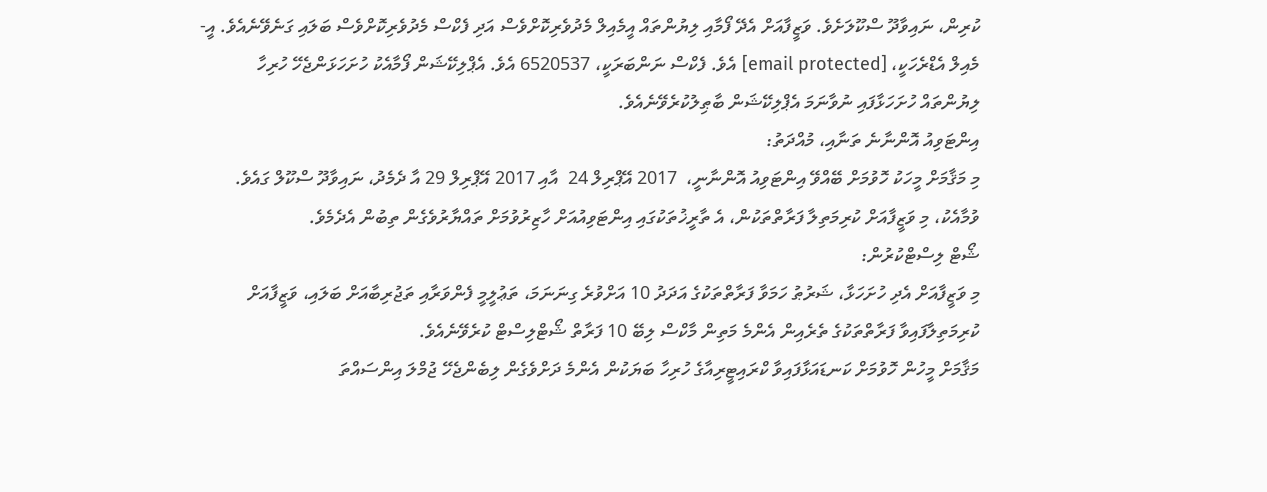ކުރިން، ނައިވާދޫ ސްކޫލަށެވެ. ވަޒީފާއަށް އެދޭ ފޯމާއި ލިޔުންތައް އީމެއިލް މެދުވެރިކޮށްވެސް އަދި ފެކްސް މެދުވެރިކޮށްވެސް ބަލައި ގަނެވޭނެއެވެ. އީ-މެއިލް އެޑްރެހަކީ، [email protected] އެވެ. ފެކްސް ނަންބަރަކީ، 6520537 އެވެ. އެޕްލިކޭޝަން ފޯމާއެކު ހުށަހަޅަންޖެހޭ ހުރިހާ ލިޔުންތައް ހުށަހަޅާފައި ނުވާނަމަ އެޕްލިކޭޝަން ބާޠިލުކުރެވޭނެއެވެ.
އިންޓަވިއު އޮންނާނެ ތަނާއި، މުއްދަތު:
މި މަޤާމަށް މީހަކު ހޮވުމަށް ބޭއްވޭ އިންޓަވިއު އޮންނާނީ،  2017 އޭޕްރިލް 24  އާއި 2017 އޭޕްރިލް 29 އާ ދެމެދު، ނައިވާދޫ ސްކޫލް ގައެވެ. ވުމާއެކު، މި ވަޒީފާއަށް ކުރިމަތިލާ ފަރާތްތަކުން، އެ ތާރީޚުތަކުގައި އިންޓަވިއުއަށް ހާޒިރުވުމަށް ތައްޔާރުވެގެން ތިބުން އެދެމެވެ.
ޝޯޓް ލިސްޓްކުރުން:
މި ވަޒީފާއަށް އެދި ހުށަހަޅާ، ޝަރުޠު ހަމަވާ ފަރާތްތަކުގެ އަދަދު 10 އަށްވުރެ ގިނަނަމަ، ތަޢުލީމީ ފެންވަރާއި ތަޖުރިބާއަށް ބަލައި، ވަޒީފާއަށް ކުރިމަތިލާފައިވާ ފަރާތްތަކުގެ ތެރެއިން އެންމެ މަތިން މާކްސް ލިބޭ 10 ފަރާތް ޝޯޓްލިސްޓް ކުރެވޭނެއެވެ.
މަޤާމަށް މީހުން ހޮވުމަށް ކަނޑައަޅާފައިވާ ކްރައިޓީރިއާގެ ހުރިހާ ބަޔަކުން އެންމެ ދަށްވެގެން ލިބެންޖެހޭ ޖުމްލަ އިންސައްތަ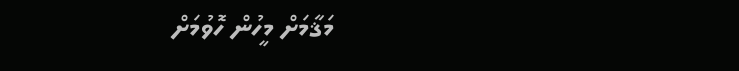މަޤާމަށް މީހުން ހޮވުމަށް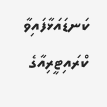ކަނޑައަޅާފައިވާ ކްރައިޓީރިއާގެ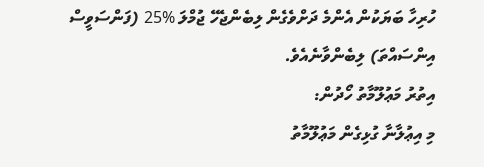ހުރިހާ ބަޔަކުން އެންމެ ދަށްވެގެން ލިބެންޖެހޭ ޖުމްލަ %25 (ފަންސަވީސް އިންސައްތަ) ލިބެންވާނެއެވެ.
އިތުރު މަޢުލޫމާތު ހޯދުން:
މި އިޢުލާނާ ގުޅިގެން މަޢުލޫމާތު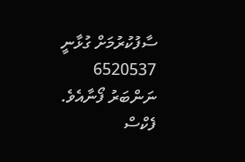ސާފުކުރުމަށް ގުޅާނީ 6520537 ނަންބަރު ފޯނާއެވެ. ފެކްސް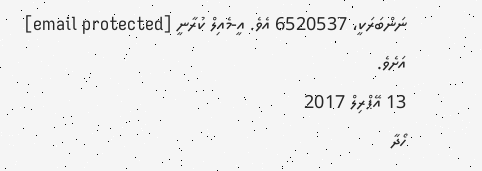ނަންބަރަކީ، 6520537 އެވެ. އީ-މެއިލް ކުރާނީ [email protected]   އަށެވެ.
13 އޭޕްރިލް 2017
ހޯދާ